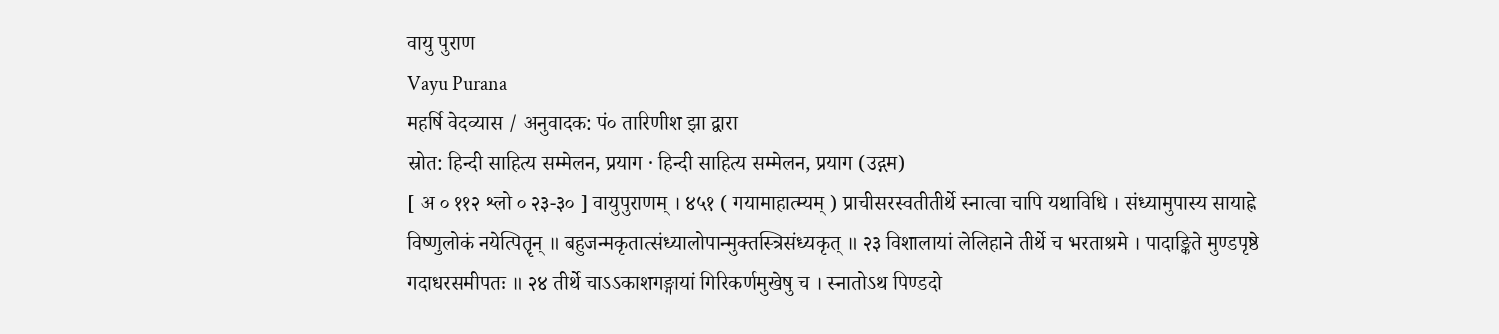वायु पुराण
Vayu Purana
महर्षि वेदव्यास / अनुवादक: पं० तारिणीश झा द्वारा
स्रोत: हिन्दी साहित्य सम्मेलन, प्रयाग · हिन्दी साहित्य सम्मेलन, प्रयाग (उद्गम)
[ अ ० ११२ श्लो ० २३-३० ] वायुपुराणम् । ४५१ ( गयामाहात्म्यम् ) प्राचीसरस्वतीतीर्थे स्नात्वा चापि यथाविधि । संध्यामुपास्य सायाह्ने विष्णुलोकं नयेत्पितॄन् ॥ बहुजन्मकृतात्संध्यालोपान्मुक्तस्त्रिसंध्यकृत् ॥ २३ विशालायां लेलिहाने तीर्थे च भरताश्रमे । पादाङ्किते मुण्डपृष्ठे गदाधरसमीपतः ॥ २४ तीर्थे चाऽऽकाशगङ्गायां गिरिकर्णमुखेषु च । स्नातोऽथ पिण्डदो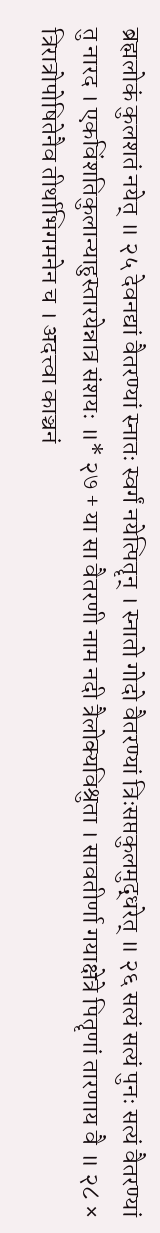ब्रह्मलोकं कुलशतं नयेत् ॥ २५ देवनद्यां वैतरण्यां स्नातः स्वर्गं नयेत्पितॄन् । स्नातो गोदो वैतरण्यां त्रिःसप्तकुलमुद्धरेत् ॥ २६ सत्यं सत्यं पुनः सत्यं वैतरण्यां तु नारद । एकविंशतिकुलान्याहुस्तारयेन्नात्र संशयः ॥* २७ + या सा वैतरणी नाम नदी त्रैलोक्यविश्रुता । सावतीर्णा गयाक्षेत्रे पितॄणां तारणाय वै ॥ २८ × त्रिरात्रोपोषितेनैव तीर्थाभिगमनेन च । अदत्त्वा काञ्चनं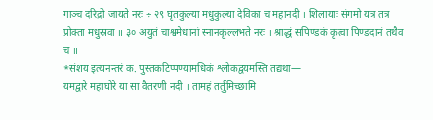गाञ्च दरिद्रो जायते नरः ÷ २९ घृतकुल्या मधुकुल्या देविका च महानदी । शिलायाः संगमो यत्र तत्र प्रोक्ता मधुस्रवा ॥ ३० अयुतं चाश्वमेधानां स्नानकृल्लभते नरः । श्राद्धं सपिण्डकं कृत्वा पिण्डदानं तथैव च ॥
*संशय इत्यनन्तरं क. पुस्तकटिप्पण्यामधिकं श्लोकद्वयमस्ति तद्यथा—
यमद्वारे महाघोरे या सा वैतरणी नदी । तामहं तर्तुमिच्छामि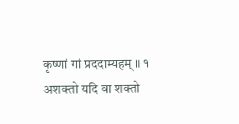कृष्णां गां प्रददाम्यहम् ॥ १
अशक्तो यदि वा शक्तो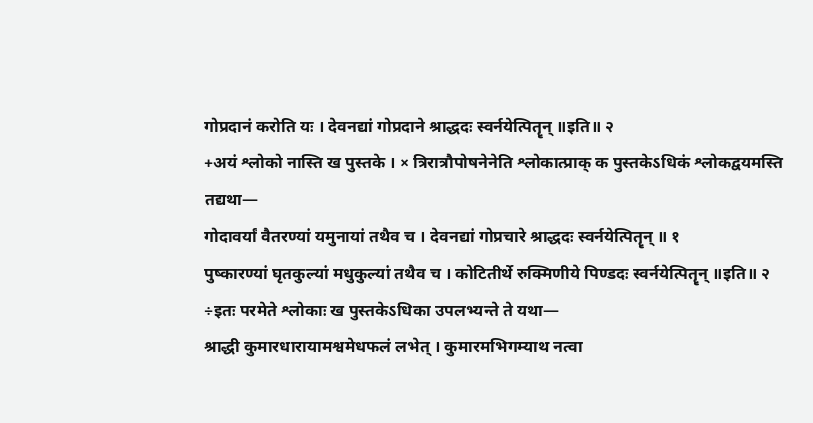गोप्रदानं करोति यः । देवनद्यां गोप्रदाने श्राद्धदः स्वर्नयेत्पितॄन् ॥इति॥ २
+अयं श्लोको नास्ति ख पुस्तके । × त्रिरात्रौपोषनेनेति श्लोकात्प्राक् क पुस्तकेऽधिकं श्लोकद्वयमस्ति तद्यथा—
गोदावर्यां वैतरण्यां यमुनायां तथैव च । देवनद्यां गोप्रचारे श्राद्धदः स्वर्नयेत्पितॄन् ॥ १
पुष्कारण्यां घृतकुल्यां मधुकुल्यां तथैव च । कोटितीर्थे रुक्मिणीये पिण्डदः स्वर्नयेत्पितॄन् ॥इति॥ २
÷इतः परमेते श्लोकाः ख पुस्तकेऽधिका उपलभ्यन्ते ते यथा—
श्राद्धी कुमारधारायामश्वमेधफलं लभेत् । कुमारमभिगम्याथ नत्वा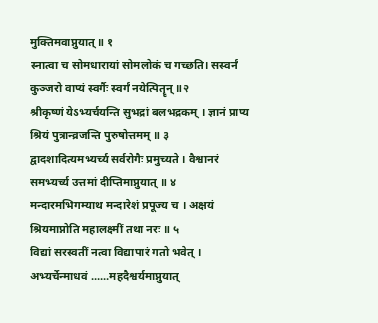मुक्तिमवाप्नुयात् ॥ १
स्नात्वा च सोमधारायां सोमलोकं च गच्छति। सस्वर्नं कुञ्जरो वाप्यं स्वर्गैः स्वर्गं नयेत्पितॄन् ॥२
श्रीकृष्णं येऽभ्यर्चयन्ति सुभद्रां बलभद्रकम् । ज्ञानं प्राप्य श्रियं पुत्रान्व्रजन्ति पुरुषोत्तमम् ॥ ३
द्वादशादित्यमभ्यर्च्य सर्वरोगैः प्रमुच्यते । वैश्वानरं समभ्यर्च्य उत्तमां दीप्तिमाप्नुयात् ॥ ४
मन्दारमभिगम्याथ मन्दारेशं प्रपूज्य च । अक्षयं श्रियमाप्नोति महालक्ष्मीं तथा नरः ॥ ५
विद्यां सरस्वतीं नत्वा विद्यापारं गतो भवेत् । अभ्यर्चेन्माधवं ......महदैश्वर्यमाप्नुयात्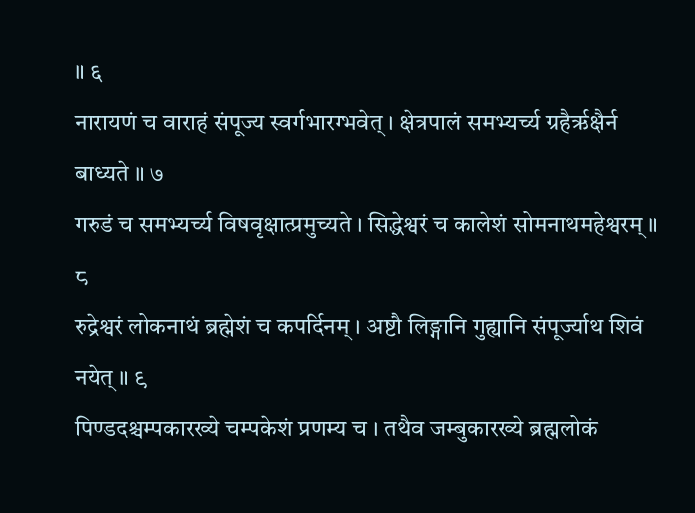॥ ६
नारायणं च वाराहं संपूज्य स्वर्गभारग्भवेत् । क्षेत्रपालं समभ्यर्च्य ग्रहैर्ऋक्षैर्न बाध्यते ॥ ७
गरुडं च समभ्यर्च्य विषवृक्षात्प्रमुच्यते । सिद्धेश्वरं च कालेशं सोमनाथमहेश्वरम् ॥ ८
रुद्रेश्वरं लोकनाथं ब्रह्मेशं च कपर्दिनम् । अष्टौ लिङ्गानि गुह्यानि संपूर्ज्याथ शिवं नयेत् ॥ ९
पिण्डदश्चम्पकारख्ये चम्पकेशं प्रणम्य च । तथैव जम्बुकारख्ये ब्रह्मलोकं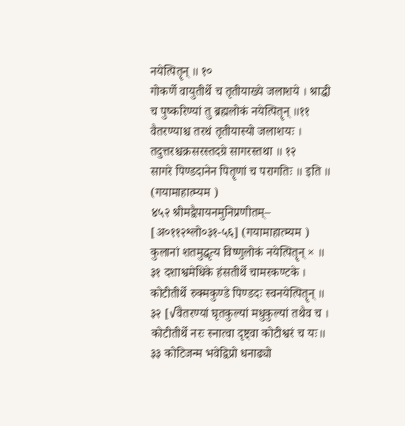नयेत्पितॄन् ॥ १०
गोकर्णे वायुतीर्थे च तृतीयाख्ये जलाशये । श्राद्धी च पुष्करिण्यां तु ब्रह्मलोकं नयेत्पितॄन् ॥११
वैतरण्याश्च तरथं तृतीयास्यो जलाशयः । तदुत्तरश्चक्रसरस्तदग्रे सागरस्तथा ॥ १२
सागरे पिण्डदानेन पितॄणां च परागतिः ॥ इति ॥
(गयामाहात्म्यम )
४५२ श्रीमद्वैपायनमुनिप्रणीतम्– [अ०११२श्लो०३१-५६] (गयामाहात्म्यम )
कुलानां शतमुद्धृत्य विष्णुलोकं नयेत्पितॄन् × ॥ ३१ दशाश्वमेधिके हंसतीर्थे चामरकण्टके । कोटीतीर्थे रुक्मकुण्डे पिण्डदः स्वनयेत्पितॄन् ॥ ३२ [√वैतरण्यां घृतकुल्यां मधुकुल्यां तथैव च । कोटीतीर्थे नरः स्नात्वा दृष्ट्वा कोटीश्वरं च यः॥ ३३ कोटिजन्म भवेद्विप्रो धनाढ्यो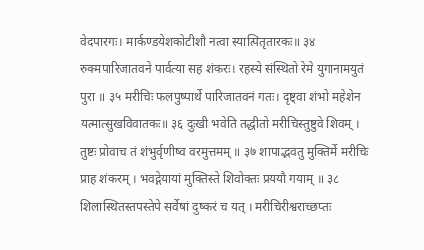वेदपारगः। मार्कण्डयेशकोटीशौ नत्वा स्यात्पितृतारकः॥ ३४ रुक्मपारिजातवने पार्वत्या सह शंकरः। रहस्ये संस्थितो रेमे युगानामयुतं पुरा ॥ ३५ मरीचिः फलपुष्पार्थे पारिजातवनं गतः। दृष्ट्वा शंभो महेशेन यत्मात्सुखविवातकः॥ ३६ दुःखी भवेति तद्धीतो मरीचिस्तुष्टुवे शिवम् । तुष्टः प्रोवाच तं शंभुर्वृणीष्व वरमुत्तमम् ॥ ३७ शापाद्भवतु मुक्तिर्मे मरीचिः प्राह शंकरम् । भवद्गेयायां मुक्तिस्ते शिवोक्तः प्रययौ गयाम् ॥ ३८ शिलास्थितस्तपस्तेपे सर्वेषां दुष्करं च यत् । मरीचिरीश्वराच्छप्तः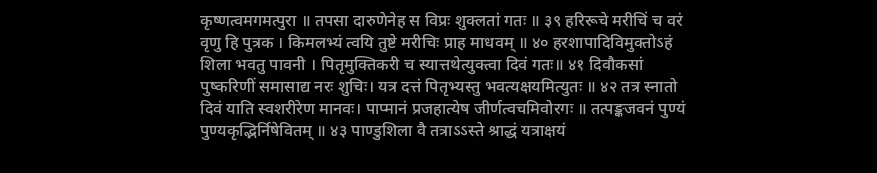कृष्णत्वमगमत्पुरा ॥ तपसा दारुणेनेह स विप्रः शुक्लतां गतः ॥ ३९ हरिरूचे मरीचिं च वरं वृणु हि पुत्रक । किमलभ्यं त्वयि तुष्टे मरीचिः प्राह माधवम् ॥ ४० हरशापादिविमुक्तोऽहं शिला भवतु पावनी । पितृमुक्तिकरी च स्यात्तथेत्युक्त्वा दिवं गतः॥ ४१ दिवौकसां पुष्करिणीं समासाद्य नरः शुचिः। यत्र दत्तं पितृभ्यस्तु भवत्यक्षयमित्युतः ॥ ४२ तत्र स्नातो दिवं याति स्वशरीरेण मानवः। पाप्मानं प्रजहात्येष जीर्णत्वचमिवोरगः ॥ तत्पङ्कजवनं पुण्यं पुण्यकृद्भिर्निषेवितम् ॥ ४३ पाण्डुशिला वै तत्राऽऽस्ते श्राद्धं यत्राक्षयं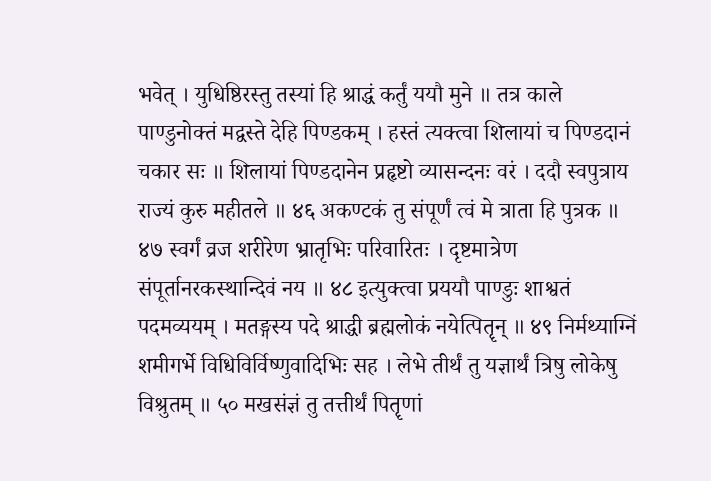भवेत् । युधिष्ठिरस्तु तस्यां हि श्राद्धं कर्तुं ययौ मुने ॥ तत्र काले पाण्डुनोक्तं मद्वस्ते देहि पिण्डकम् । हस्तं त्यक्त्वा शिलायां च पिण्डदानं चकार सः ॥ शिलायां पिण्डदानेन प्रहृष्टो व्यासन्दनः वरं । ददौ स्वपुत्राय राज्यं कुरु महीतले ॥ ४६ अकण्टकं तु संपूर्णं त्वं मे त्राता हि पुत्रक ॥ ४७ स्वर्गं व्रज शरीरेण भ्रातृभिः परिवारितः । दृष्टमात्रेण संपूर्तानरकस्थान्दिवं नय ॥ ४८ इत्युक्त्वा प्रययौ पाण्डुः शाश्वतं पदमव्ययम् । मतङ्गस्य पदे श्राद्धी ब्रह्मलोकं नयेत्पितॄन् ॥ ४९ निर्मथ्याग्निं शमीगर्भे विधिविर्विष्णुवादिभिः सह । लेभे तीर्थं तु यज्ञार्थं त्रिषु लोकेषु विश्रुतम् ॥ ५० मखसंज्ञं तु तत्तीर्थं पितॄणां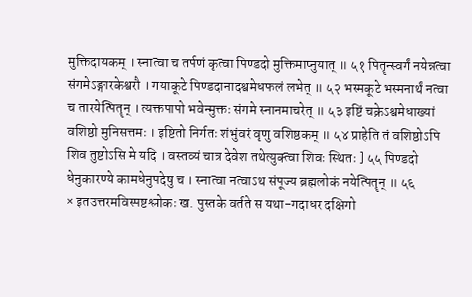मुक्तिदायकम् । स्नात्वा च तर्पणं कृत्वा पिण्डदो मुक्तिमाप्नुयात् ॥ ५१ पितॄन्स्वर्गं नयेन्नत्वा संगमेऽङ्गारकेश्वरौ । गयाकूटे पिण्डदानादश्वमेधफलं लभेत् ॥ ५२ भस्मकूटे भस्मनार्थं नत्वा च तारयेत्पितॄन् । त्यक्तपापो भवेन्मुक्तः संगमे स्नानमाचरेत् ॥ ५३ इष्टिं चक्रेऽश्वमेधाख्यां वशिष्ठो मुनिसत्तमः । इष्टितो निर्गतः शंभुंवरं वृणु वशिष्ठकम् ॥ ५४ प्राहेति तं वशिष्ठोऽपि शिव तुष्टोऽसि मे यदि । वस्तव्यं चात्र देवेश तथेत्युक्त्वा शिवः स्थितः ] ५५ पिण्डदो धेनुकारण्ये कामधेनुपदेषु च । स्नात्वा नत्वाऽथ संपूज्य ब्रह्मलोकं नयेत्पितॄन् ॥ ५६
× इतउत्तरमविस्पष्टश्लोकः ख. पुस्तके वर्तते स यथा-गदाधर दक्षिगो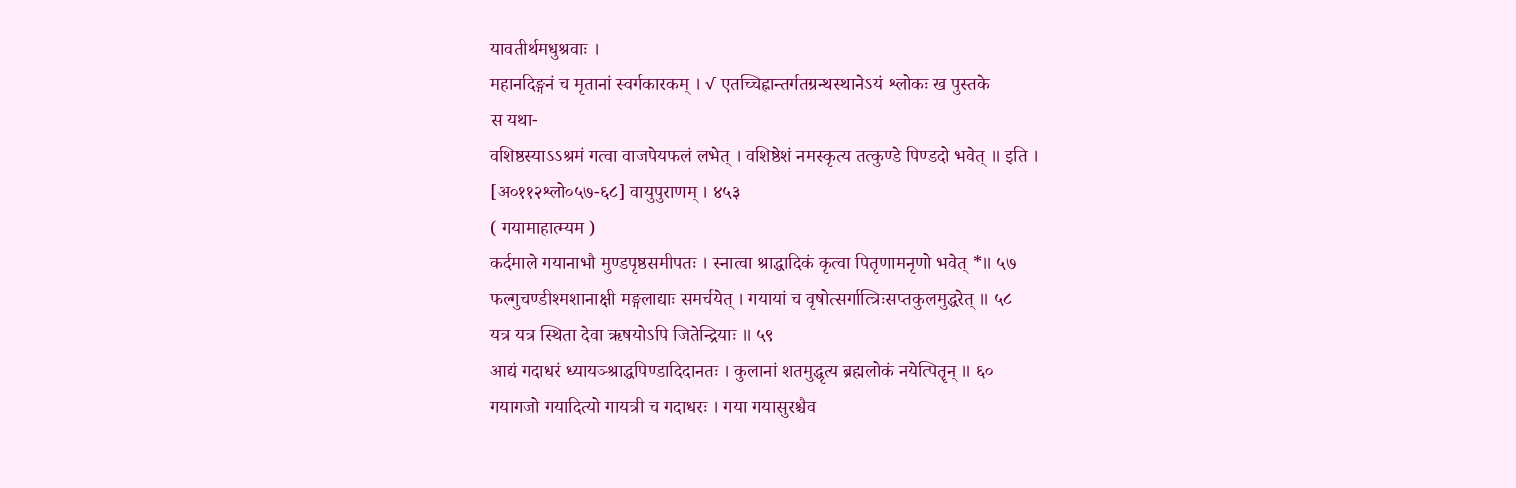यावतीर्थमधुश्रवाः ।
महानदिङ्गनं च मृतानां स्वर्गकारकम् । √ एतच्चिह्नान्तर्गतग्रन्थस्थानेऽयं श्लोकः ख पुस्तके
स यथा-
वशिष्ठस्याऽऽश्रमं गत्वा वाजपेयफलं लभेत् । वशिष्ठेशं नमस्कृत्य तत्कुण्डे पिण्डदो भवेत् ॥ इति ।
[अ०११२श्लो०५७-६८] वायुपुराणम् । ४५३
( गयामाहात्म्यम )
कर्दमाले गयानाभौ मुण्डपृष्ठसमीपतः । स्नात्वा श्राद्धादिकं कृत्वा पितृणामनृणो भवेत् *॥ ५७
फल्गुचण्डीश्मशानाक्षी मङ्गलाद्याः समर्चयेत् । गयायां च वृषोत्सर्गात्त्रिःसप्तकुलमुद्धरेत् ॥ ५८
यत्र यत्र स्थिता देवा ऋषयोऽपि जितेन्द्रियाः ॥ ५९
आद्यं गदाधरं ध्यायञ्श्राद्धपिण्डादिदानतः । कुलानां शतमुद्धृत्य ब्रह्मलोकं नयेत्पितॄन् ॥ ६०
गयागजो गयादित्यो गायत्री च गदाधरः । गया गयासुरश्चैव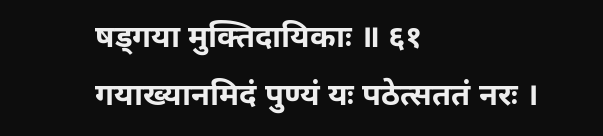षड्गया मुक्तिदायिकाः ॥ ६१
गयाख्यानमिदं पुण्यं यः पठेत्सततं नरः ।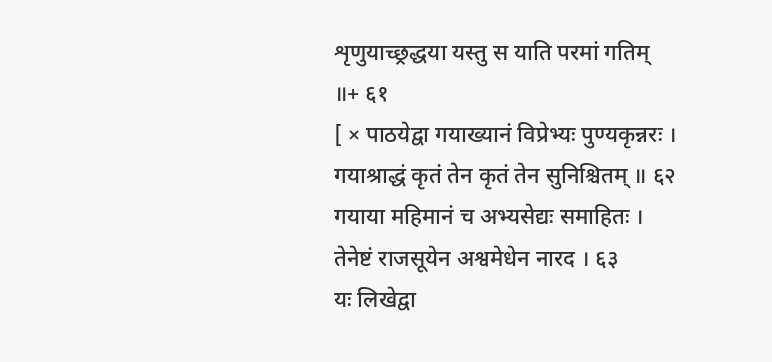शृणुयाच्छ्रद्धया यस्तु स याति परमां गतिम् ॥+ ६१
[ × पाठयेद्वा गयाख्यानं विप्रेभ्यः पुण्यकृन्नरः । गयाश्राद्धं कृतं तेन कृतं तेन सुनिश्चितम् ॥ ६२
गयाया महिमानं च अभ्यसेद्यः समाहितः । तेनेष्टं राजसूयेन अश्वमेधेन नारद । ६३
यः लिखेद्वा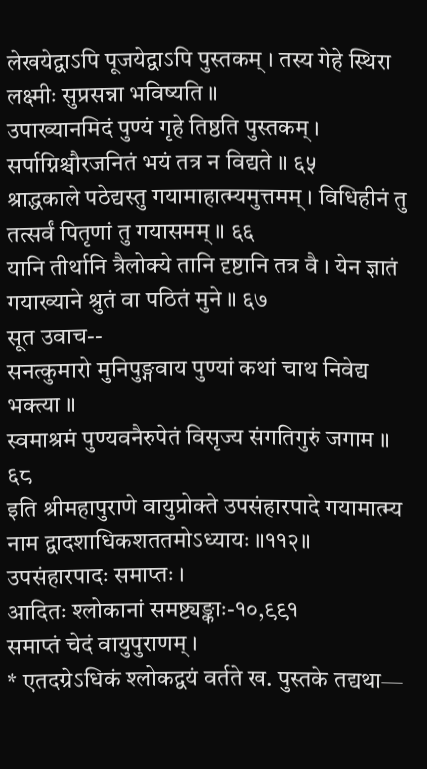लेखयेद्वाऽपि पूजयेद्वाऽपि पुस्तकम् । तस्य गेहे स्थिरा लक्ष्मीः सुप्रसन्ना भविष्यति ॥
उपाख्यानमिदं पुण्यं गृहे तिष्ठति पुस्तकम् । सर्पाग्निश्चौरजनितं भयं तत्र न विद्यते ॥ ६५
श्राद्धकाले पठेद्यस्तु गयामाहात्म्यमुत्तमम् । विधिहीनं तु तत्सर्वं पितृणां तु गयासमम् ॥ ६६
यानि तीर्थानि त्रैलोक्ये तानि दृष्टानि तत्र वै । येन ज्ञातं गयाख्याने श्रुतं वा पठितं मुने ॥ ६७
सूत उवाच--
सनत्कुमारो मुनिपुङ्गवाय पुण्यां कथां चाथ निवेद्य भक्त्या ॥
स्वमाश्रमं पुण्यवनैरुपेतं विसृज्य संगतिगुरुं जगाम ॥ ६८
इति श्रीमहापुराणे वायुप्रोक्ते उपसंहारपादे गयामात्म्य नाम द्वादशाधिकशततमोऽध्यायः ॥११२॥
उपसंहारपादः समाप्तः ।
आदितः श्लोकानां समष्ट्यङ्काः-१०,९९१
समाप्तं चेदं वायुपुराणम् ।
* एतदग्रेऽधिकं श्लोकद्वयं वर्तते ख. पुस्तके तद्यथा—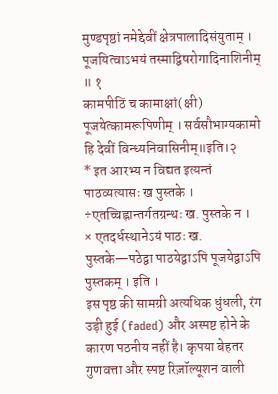मुण्डपृष्ठां नमेद्देवीं क्षेत्रपालादिसंयुताम् । पूजयित्वाऽभयं तस्माद्विषरोगादिनाशिनीम् ॥ १
कामपीठिं च कामाक्षां(क्षी) पूजयेत्कामरूपिणीम् । सर्वसौभाग्यकामो हि देवीं विन्ध्यनिवासिनीम्॥इति।२
* इत आरभ्य न विद्यत इत्यन्तं पाठव्यत्यासः ख पुस्तके । ÷एतच्चिह्नान्तर्गतग्रन्थः ख. पुस्तके न ।
× एतदर्धस्थानेऽयं पाठः ख. पुस्तके—पठेद्वा पाठयेद्वाऽपि पूजयेद्वाऽपि पुस्तकम् । इति ।
इस पृष्ठ की सामग्री अत्यधिक धुंधली, रंग उड़ी हुई (faded) और अस्पष्ट होने के कारण पठनीय नहीं है। कृपया बेहतर गुणवत्ता और स्पष्ट रिज़ॉल्यूशन वाली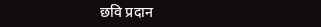छवि प्रदान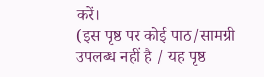करें।
(इस पृष्ठ पर कोई पाठ/सामग्री उपलब्ध नहीं है / यह पृष्ठ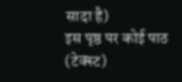सादा है)
इस पृष्ठ पर कोई पाठ (टेक्स्ट)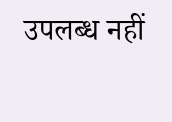उपलब्ध नहीं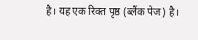है। यह एक रिक्त पृष्ठ (ब्लैंक पेज) है।